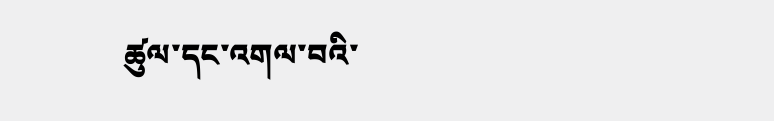ཚུལ་དང་འགལ་བའི་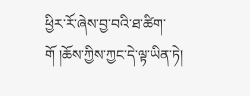ཕྱིར་རོ་ཞེས་བྱ་བའི་ཐ་ཚིག་གོ །ཆོས་ཀྱིས་ཀྱང་དེ་ལྟ་ཡིན་ཏེ།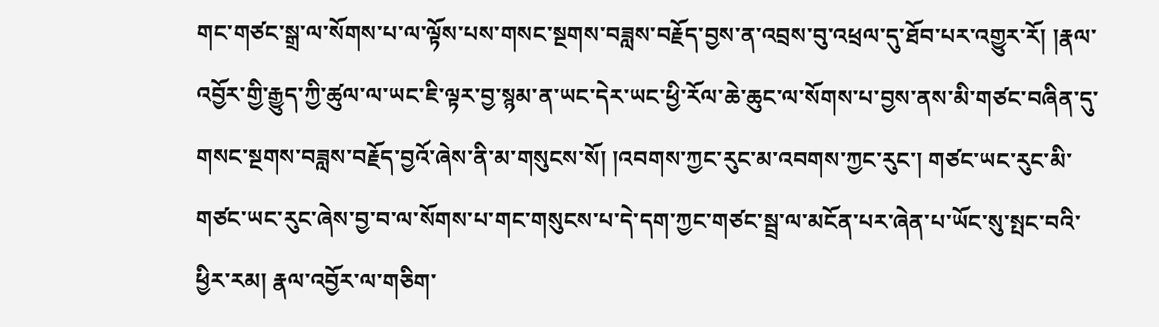གང་གཙང་སྒྲ་ལ་སོགས་པ་ལ་ལྟོས་པས་གསང་སྔགས་བཟླས་བརྗོད་བྱས་ན་འབྲས་བུ་འཕྲལ་དུ་ཐོབ་པར་འགྱུར་རོ། །རྣལ་འབྱོར་གྱི་རྒྱུད་ཀྱི་ཚུལ་ལ་ཡང་ཇི་ལྟར་བྱ་སྙམ་ན་ཡང་དེར་ཡང་ཕྱི་རོལ་ཆེ་ཆུང་ལ་སོགས་པ་བྱས་ནས་མི་གཙང་བཞིན་དུ་གསང་སྔགས་བཟླས་བརྗོད་བྱའོ་ཞེས་ནི་མ་གསུངས་སོ། །འབགས་ཀྱང་རུང་མ་འབགས་ཀྱང་རུང་། གཙང་ཡང་རུང་མི་གཙང་ཡང་རུང་ཞེས་བྱ་བ་ལ་སོགས་པ་གང་གསུངས་པ་དེ་དག་ཀྱང་གཙང་སྦྲ་ལ་མངོན་པར་ཞེན་པ་ཡོང་སུ་སྤང་བའི་ཕྱིར་རམ། རྣལ་འབྱོར་ལ་གཅིག་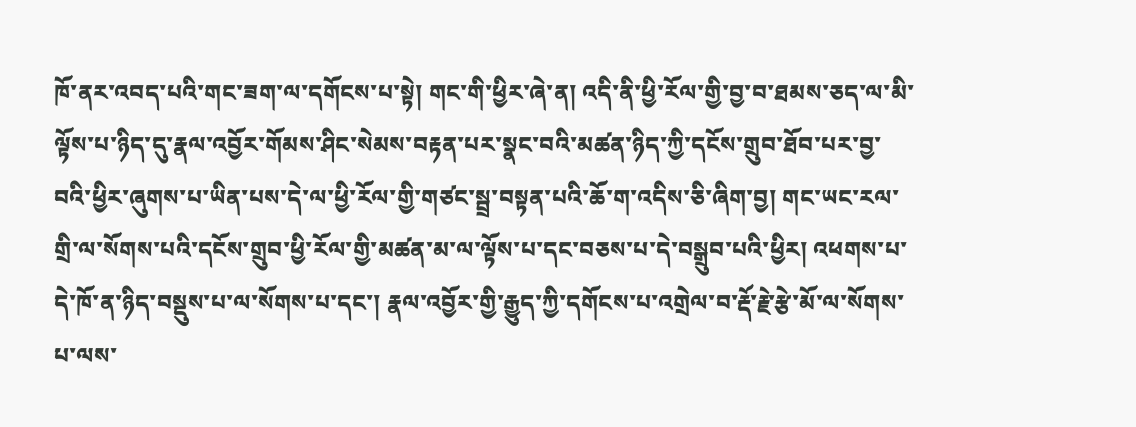ཁོ་ནར་འབད་པའི་གང་ཟག་ལ་དགོངས་པ་སྟེ། གང་གི་ཕྱིར་ཞེ་ན། འདི་ནི་ཕྱི་རོལ་གྱི་བྱ་བ་ཐམས་ཅད་ལ་མི་ལྟོས་པ་ཉིད་དུ་རྣལ་འབྱོར་གོམས་ཤིང་སེམས་བརྟན་པར་སྣང་བའི་མཚན་ཉིད་ཀྱི་དངོས་གྲུབ་ཐོབ་པར་བྱ་བའི་ཕྱིར་ཞུགས་པ་ཡིན་པས་དེ་ལ་ཕྱི་རོལ་གྱི་གཙང་སྦྲ་བསྟན་པའི་ཆོ་ག་འདིས་ཅི་ཞིག་བྱ། གང་ཡང་རལ་གྲི་ལ་སོགས་པའི་དངོས་གྲུབ་ཕྱི་རོལ་གྱི་མཚན་མ་ལ་ལྟོས་པ་དང་བཅས་པ་དེ་བསྒྲུབ་པའི་ཕྱིར། འཕགས་པ་དེ་ཁོ་ན་ཉིད་བསྡུས་པ་ལ་སོགས་པ་དང་། རྣལ་འབྱོར་གྱི་རྒྱུད་ཀྱི་དགོངས་པ་འགྲེལ་བ་རྡོ་རྗེ་རྩེ་མོ་ལ་སོགས་པ་ལས་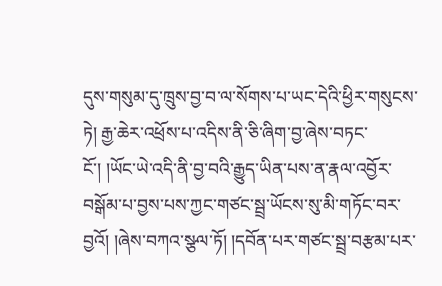དུས་གསུམ་དུ་ཁྲུས་བྱ་བ་ལ་སོགས་པ་ཡང་དེའི་ཕྱིར་གསུངས་ཏེ། རྒྱ་ཆེར་འཕྲོས་པ་འདིས་ནི་ཅི་ཞིག་བྱ་ཞེས་བཏང་ངོ་། །ཡོང་ཡེ་འདི་ནི་བྱ་བའི་རྒྱུད་ཡིན་པས་ན་རྣལ་འབྱོར་བསྒོམ་པ་བྱས་པས་ཀྱང་གཙང་སྦྲ་ཡོངས་སུ་མི་གཏོང་བར་བྱའོ། །ཞེས་བཀའ་སྩལ་ཏོ། །དབོན་པར་གཙང་སྦྲ་བརྩམ་པར་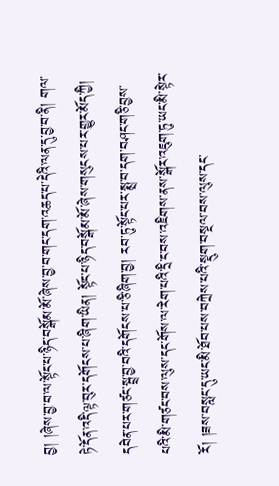བྱ། །ཞེས་བྱ་བ་ལ་སྟོང་པ་ཉིད་བསྒོམ་མོ་ཞེས་བྱ་བ་གང་དག་འཆད་པ་དེའི་ལན་དུ་བྱ་བ་ནི། གལ་ཏེ་དོན་འདི་ལྟ་བུར་དགོངས་པ་ཞིག་ཡིན། སྟོང་པ་ཉིད་བསྒོམ་མོ་ཞེས་གསུངས་པར་གྱུར་མོད་ཀྱི། དབེན་པར་གཙང་སྦྲ་བྱ་བའི་དགོངས་པ་ཅི་ཞིག་བྱ། རབ་ཏུ་སྟོང་པར་སྨྲ་བ་དག་བཤང་གཅི་བྱས་པའི་མི་གཙང་བས་ལུས་དང་གོས་ལ་རེག་པའི་དྲི་ང་བས་འཇིགས་ནས་སྒོར་འཇུག་ཏུ་ཡང་མི་སྟེར་རོ། །ཟས་བསླང་དུ་ཡང་མི་ཐོབ་པས་བཀྲེས་པའི་སྡུག་བསྔལ་བས་ལུས་དང་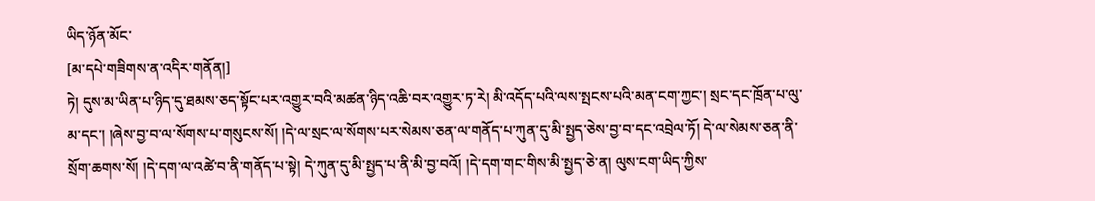ཡིད་ཉོན་མོང་
[མ་དཔེ་གཟིགས་ན་འདིར་གནོན།]
ཏེ། དུས་མ་ཡིན་པ་ཉིད་དུ་ཐམས་ཅད་སྟོང་པར་འགྱུར་བའི་མཚན་ཉིད་འཆི་བར་འགྱུར་ཏ་རེ། མི་འདོད་པའི་ལས་སྤངས་པའི་མན་ངག་ཀྱང་། སྲང་དང་ཁྲོན་པ་ལུ་མ་དང་། །ཞེས་བྱ་བ་ལ་སོགས་པ་གསུངས་སོ། །དེ་ལ་སྲང་ལ་སོགས་པར་སེམས་ཅན་ལ་གནོད་པ་ཀུན་དུ་མི་སྤྱད་ཅེས་བྱ་བ་དང་འབྲེལ་ཏོ། དེ་ལ་སེམས་ཅན་ནི་སྲོག་ཆགས་སོ། །དེ་དག་ལ་འཚེ་བ་ནི་གནོད་པ་སྟེ། དེ་ཀུན་དུ་མི་སྤྱད་པ་ནི་མི་བྱ་བའོ། །དེ་དག་གང་གིས་མི་སྤྱད་ཅེ་ན། ལུས་ངག་ཡིད་ཀྱིས་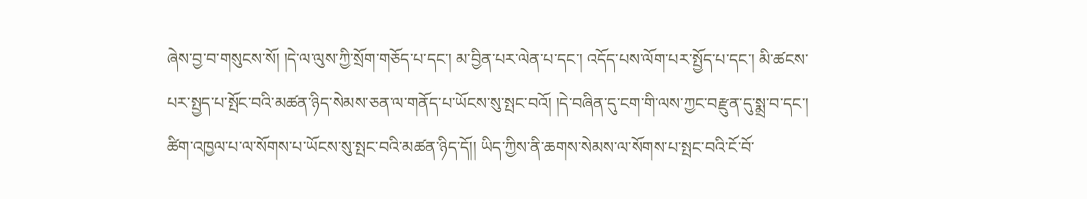ཞེས་བྱ་བ་གསུངས་སོ། །དེ་ལ་ལུས་ཀྱི་སྲོག་གཅོད་པ་དང་། མ་བྱིན་པར་ལེན་པ་དང་། འདོད་པས་ལོག་པར་སྤྱོད་པ་དང་། མི་ཚངས་པར་སྤྱད་པ་སྤོང་བའི་མཚན་ཉིད་སེམས་ཅན་ལ་གནོད་པ་ཡོངས་སུ་སྤང་བའོ། །དེ་བཞིན་དུ་ངག་གི་ལས་ཀྱང་བརྫུན་དུ་སྨྲ་བ་དང་། ཚིག་འཁྱལ་པ་ལ་སོགས་པ་ཡོངས་སུ་སྤང་བའི་མཚན་ཉིད་དོ།། ཡིད་ཀྱིས་ནི་ཆགས་སེམས་ལ་སོགས་པ་སྤང་བའི་ངོ་བོ་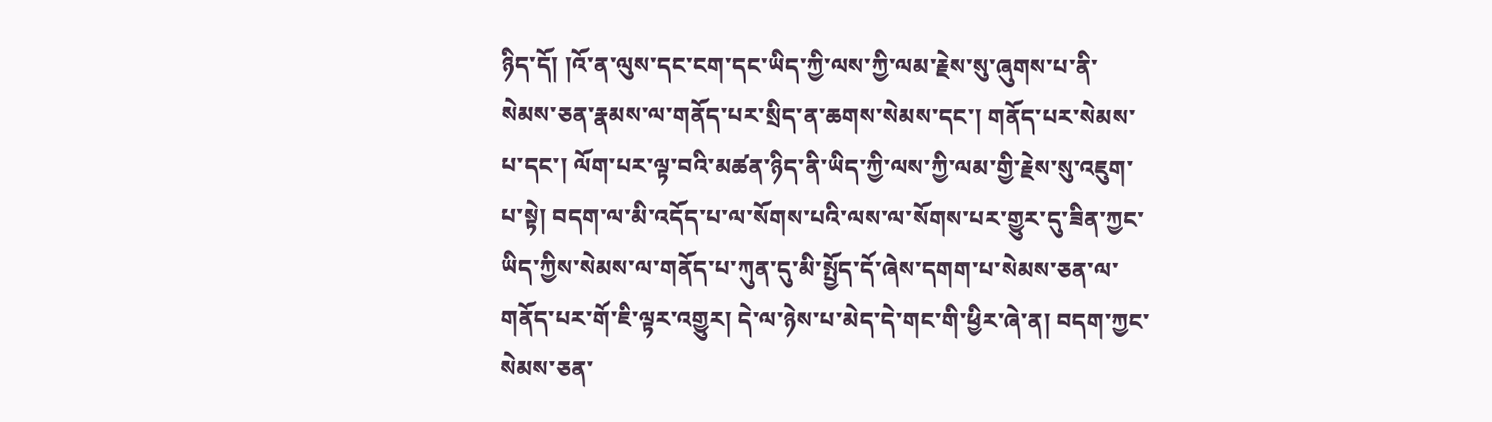ཉིད་དོ། །འོ་ན་ལུས་དང་ངག་དང་ཡིད་ཀྱི་ལས་ཀྱི་ལམ་རྗེས་སུ་ཞུགས་པ་ནི་སེམས་ཅན་རྣམས་ལ་གནོད་པར་སྲིད་ན་ཆགས་སེམས་དང་། གནོད་པར་སེམས་པ་དང་། ལོག་པར་ལྟ་བའི་མཚན་ཉིད་ནི་ཡིད་ཀྱི་ལས་ཀྱི་ལམ་གྱི་རྗེས་སུ་འཇུག་པ་སྟེ། བདག་ལ་མི་འདོད་པ་ལ་སོགས་པའི་ལས་ལ་སོགས་པར་གྱུར་དུ་ཟིན་ཀྱང་ཡིད་ཀྱིས་སེམས་ལ་གནོད་པ་ཀུན་དུ་མི་སྤྱོད་དོ་ཞེས་དགག་པ་སེམས་ཅན་ལ་གནོད་པར་གོ་ཇི་ལྟར་འགྱུར། དེ་ལ་ཉེས་པ་མེད་དེ་གང་གི་ཕྱིར་ཞེ་ན། བདག་ཀྱང་སེམས་ཅན་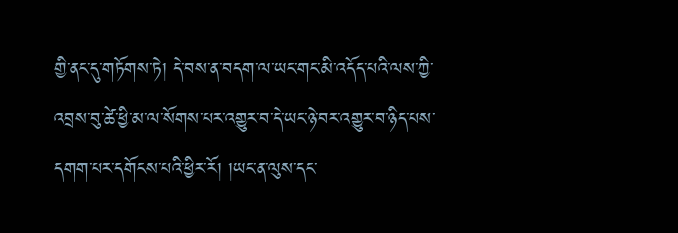གྱི་ནང་དུ་གཏོགས་ཏེ། དེ་བས་ན་བདག་ལ་ཡང་གང་མི་འདོད་པའི་ལས་ཀྱི་འབྲས་བུ་ཚེ་ཕྱི་མ་ལ་སོགས་པར་འགྱུར་བ་དེ་ཡང་ཉེ་བར་འགྱུར་བ་ཉིད་པས་དགག་པར་དགོངས་པའི་ཕྱིར་རོ། །ཡང་ན་ལུས་དང་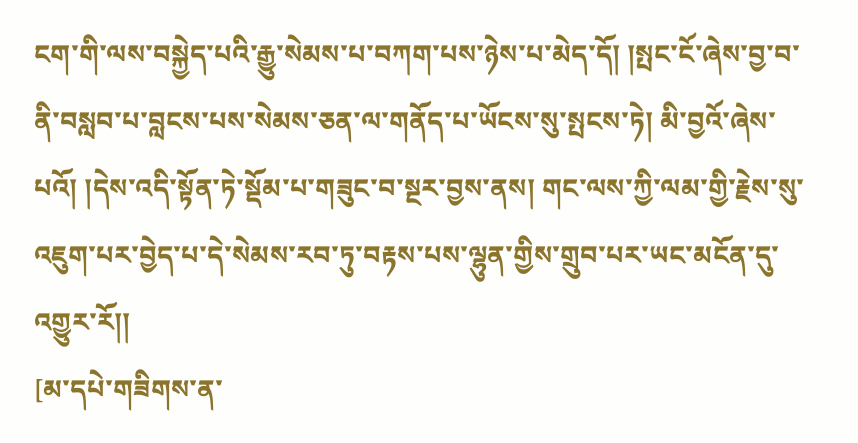ངག་གི་ལས་བསྐྱེད་པའི་རྒྱུ་སེམས་པ་བཀག་པས་ཉེས་པ་མེད་དོ། །སྤང་ངོ་ཞེས་བྱ་བ་ནི་བསླབ་པ་བླངས་པས་སེམས་ཅན་ལ་གནོད་པ་ཡོངས་སུ་སྤངས་ཏེ། མི་བྱའོ་ཞེས་པའོ། །དེས་འདི་སྟོན་ཏེ་སྡོམ་པ་གཟུང་བ་སྔར་བྱས་ནས། གང་ལས་ཀྱི་ལམ་གྱི་རྗེས་སུ་འཇུག་པར་བྱེད་པ་དེ་སེམས་རབ་ཏུ་བརྟས་པས་ལྷུན་གྱིས་གྲུབ་པར་ཡང་མངོན་དུ་འགྱུར་རོ།།
[མ་དཔེ་གཟིགས་ན་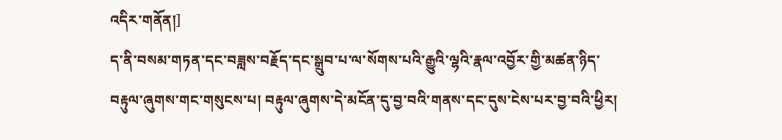འདིར་གནོན།]
ད་ནི་བསམ་གཏན་དང་བཟླས་བརྗོད་དང་སྒྲུབ་པ་ལ་སོགས་པའི་རྒྱུའི་ལྷའི་རྣལ་འབྱོར་གྱི་མཚན་ཉིད་བརྟུལ་ཞུགས་གང་གསུངས་པ། བརྟུལ་ཞུགས་དེ་མངོན་དུ་བྱ་བའི་གནས་དང་དུས་ངེས་པར་བྱ་བའི་ཕྱིར།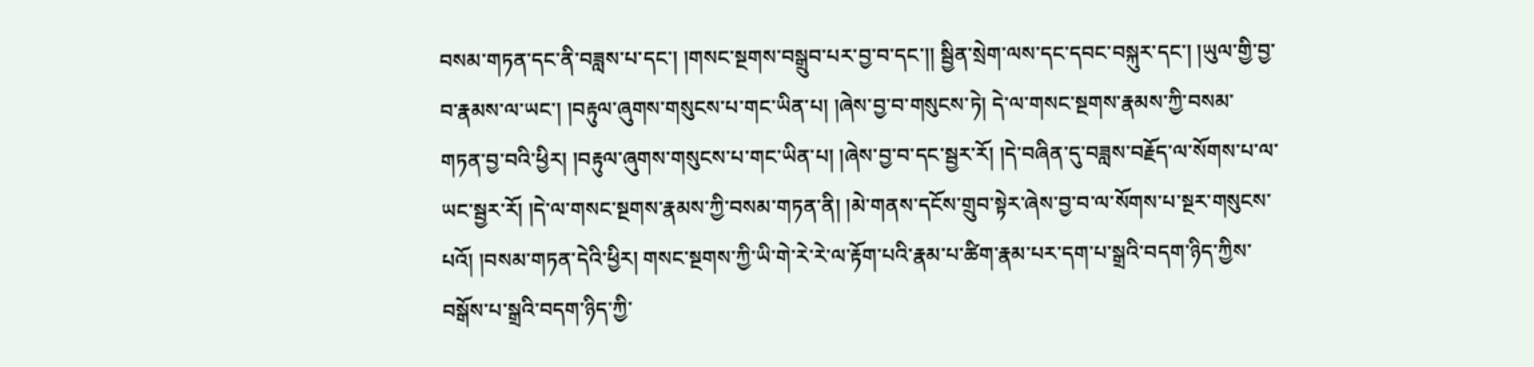བསམ་གཏན་དང་ནི་བཟླས་པ་དང་། །གསང་སྔགས་བསྒྲུབ་པར་བྱ་བ་དང་།། སྦྱིན་སྲེག་ལས་དང་དབང་བསྐུར་དང་། །ཡུལ་གྱི་བྱ་བ་རྣམས་ལ་ཡང་། །བརྟུལ་ཞུགས་གསུངས་པ་གང་ཡིན་པ། །ཞེས་བྱ་བ་གསུངས་ཏེ། དེ་ལ་གསང་སྔགས་རྣམས་ཀྱི་བསམ་གཏན་བྱ་བའི་ཕྱིར། །བརྟུལ་ཞུགས་གསུངས་པ་གང་ཡིན་པ། །ཞེས་བྱ་བ་དང་སྦྱར་རོ། །དེ་བཞིན་དུ་བཟླས་བརྗོད་ལ་སོགས་པ་ལ་ཡང་སྦྱར་རོ། །དེ་ལ་གསང་སྔགས་རྣམས་ཀྱི་བསམ་གཏན་ནི། །མེ་གནས་དངོས་གྲུབ་སྟེར་ཞེས་བྱ་བ་ལ་སོགས་པ་སྔར་གསུངས་པའོ། །བསམ་གཏན་དེའི་ཕྱིར། གསང་སྔགས་ཀྱི་ཡི་གེ་རེ་རེ་ལ་རྟོག་པའི་རྣམ་པ་ཚིག་རྣམ་པར་དག་པ་སྒྲའི་བདག་ཉིད་ཀྱིས་བསྒོས་པ་སྒྲའི་བདག་ཉིད་ཀྱི་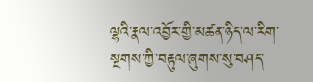ལྷའི་རྣལ་འབྱོར་གྱི་མཚན་ཉིད་ལ་རིག་སྔགས་ཀྱི་བརྟུལ་ཞུགས་སུ་བཤད་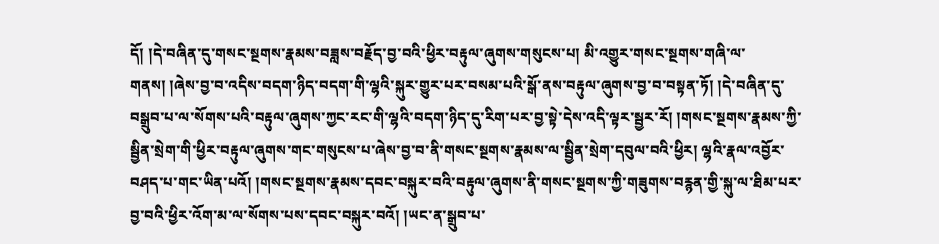དོ། །དེ་བཞིན་དུ་གསང་སྔགས་རྣམས་བཟླས་བརྗོད་བྱ་བའི་ཕྱིར་བརྟུལ་ཞུགས་གསུངས་པ། མི་འགྱུར་གསང་སྔགས་གཞི་ལ་གནས། །ཞེས་བྱ་བ་འདིས་བདག་ཉིད་བདག་གི་ལྷའི་སྐུར་གྱུར་པར་བསམ་པའི་སྒོ་ནས་བརྟུལ་ཞུགས་བྱ་བ་བསྟན་ཏོ། །དེ་བཞིན་དུ་བསྒྲུབ་པ་ལ་སོགས་པའི་བརྟུལ་ཞུགས་ཀྱང་རང་གི་ལྷའི་བདག་ཉིད་དུ་རིག་པར་བྱ་སྟེ་དེས་འདི་ལྟར་སྦྱར་རོ། །གསང་སྔགས་རྣམས་ཀྱི་སྦྱིན་སྲེག་གི་ཕྱིར་བརྟུལ་ཞུགས་གང་གསུངས་པ་ཞེས་བྱ་བ་ནི་གསང་སྔགས་རྣམས་ལ་སྦྱིན་སྲེག་དབུལ་བའི་ཕྱིར། ལྷའི་རྣལ་འབྱོར་བཤད་པ་གང་ཡིན་པའོ། །གསང་སྔགས་རྣམས་དབང་བསྐུར་བའི་བརྟུལ་ཞུགས་ནི་གསང་སྔགས་ཀྱི་གཟུགས་བརྙན་གྱི་སྐུ་ལ་ཐིམ་པར་བྱ་བའི་ཕྱིར་འོག་མ་ལ་སོགས་པས་དབང་བསྐུར་བའོ། །ཡང་ན་སྒྲུབ་པ་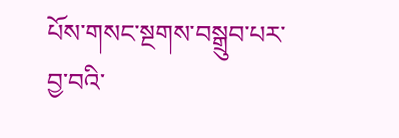པོས་གསང་སྔགས་བསྒྲུབ་པར་བྱ་བའི་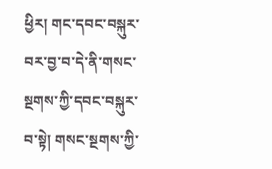ཕྱིར། གང་དབང་བསྐུར་བར་བྱ་བ་དེ་ནི་གསང་སྔགས་ཀྱི་དབང་བསྐུར་བ་སྟེ། གསང་སྔགས་ཀྱི་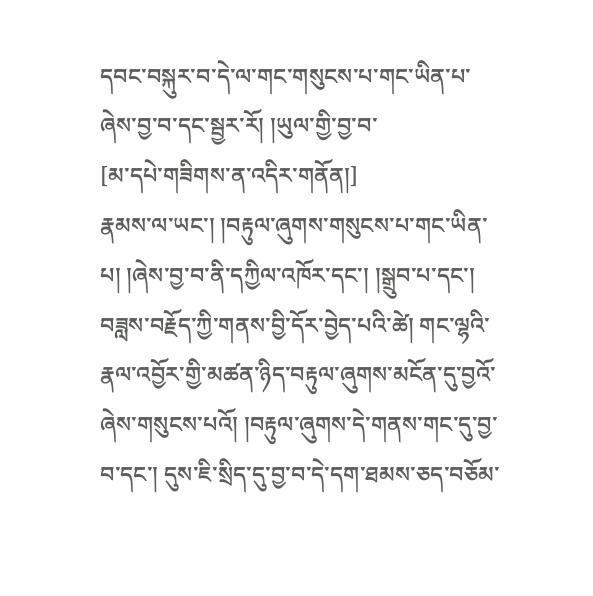དབང་བསྐུར་བ་དེ་ལ་གང་གསུངས་པ་གང་ཡིན་པ་ཞེས་བྱ་བ་དང་སྦྱར་རོ། །ཡུལ་གྱི་བྱ་བ་
[མ་དཔེ་གཟིགས་ན་འདིར་གནོན།]
རྣམས་ལ་ཡང་། །བརྟུལ་ཞུགས་གསུངས་པ་གང་ཡིན་པ། །ཞེས་བྱ་བ་ནི་དཀྱིལ་འཁོར་དང་། །སྒྲུབ་པ་དང་། བཟླས་བརྗོད་ཀྱི་གནས་བྱི་དོར་བྱེད་པའི་ཚེ། གང་ལྷའི་རྣལ་འབྱོར་གྱི་མཚན་ཉིད་བརྟུལ་ཞུགས་མངོན་དུ་བྱའོ་ཞེས་གསུངས་པའོ། །བརྟུལ་ཞུགས་དེ་གནས་གང་དུ་བྱ་བ་དང་། དུས་ཇི་སྲིད་དུ་བྱ་བ་དེ་དག་ཐམས་ཅད་བཅོམ་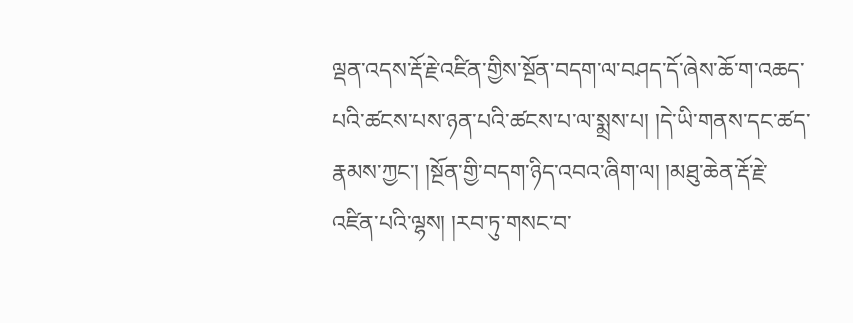ལྡན་འདས་རྡོ་རྗེ་འཛིན་གྱིས་སྔོན་བདག་ལ་བཤད་དོ་ཞེས་ཆོ་ག་འཆད་པའི་ཚངས་པས་ཉན་པའི་ཚངས་པ་ལ་སྨྲས་པ། །དེ་ཡི་གནས་དང་ཚད་རྣམས་ཀྱང་། །སྔོན་གྱི་བདག་ཉིད་འབའ་ཞིག་ལ། །མཐུ་ཆེན་རྡོ་རྗེ་འཛིན་པའི་ལྷས། །རབ་ཏུ་གསང་བ་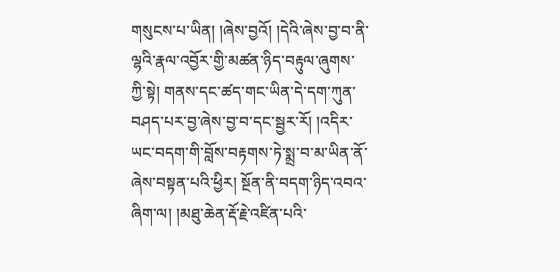གསུངས་པ་ཡིན། །ཞེས་བྱའོ། །དེའི་ཞེས་བྱ་བ་ནི་ལྷའི་རྣལ་འབྱོར་གྱི་མཚན་ཉིད་བརྟུལ་ཞུགས་ཀྱི་སྟེ། གནས་དང་ཚད་གང་ཡིན་དེ་དག་ཀུན་བཤད་པར་བྱ་ཞེས་བྱ་བ་དང་སྦྱར་རོ། །འདིར་ཡང་བདག་གི་བློས་བརྟགས་ཏེ་སྨྲ་བ་མ་ཡིན་ནོ་ཞེས་བསྟན་པའི་ཕྱིར། སྔོན་ནི་བདག་ཉིད་འབའ་ཞིག་ལ། །མཐུ་ཆེན་རྡོ་རྗེ་འཛིན་པའི་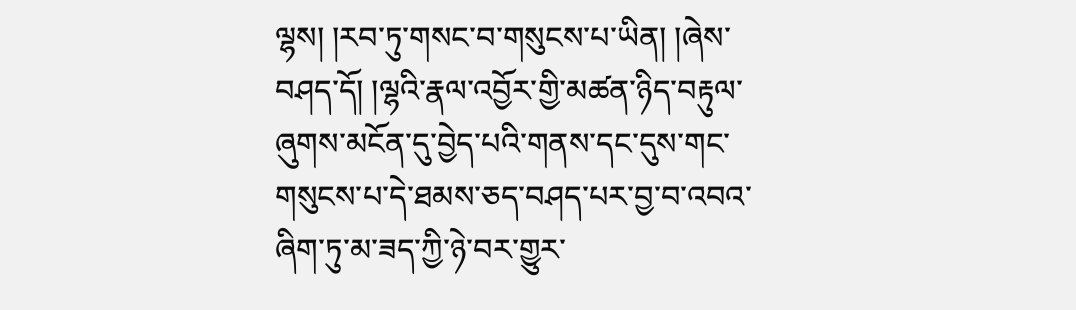ལྷས། །རབ་ཏུ་གསང་བ་གསུངས་པ་ཡིན། །ཞེས་བཤད་དོ། །ལྷའི་རྣལ་འབྱོར་གྱི་མཚན་ཉིད་བརྟུལ་ཞུགས་མངོན་དུ་བྱེད་པའི་གནས་དང་དུས་གང་གསུངས་པ་དེ་ཐམས་ཅད་བཤད་པར་བྱ་བ་འབའ་ཞིག་ཏུ་མ་ཟད་ཀྱི་ཉེ་བར་གྱུར་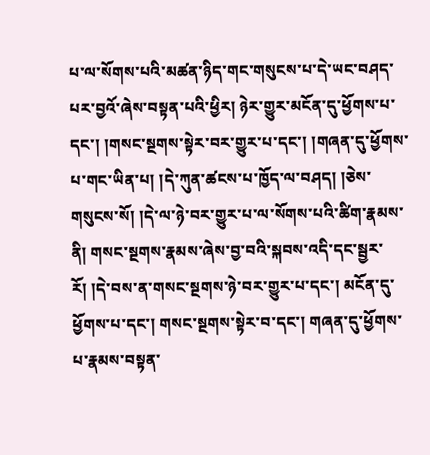པ་ལ་སོགས་པའི་མཚན་ཉིད་གང་གསུངས་པ་དེ་ཡང་བཤད་པར་བྱའོ་ཞེས་བསྟན་པའི་ཕྱིར། ཉེར་གྱུར་མངོན་དུ་ཕྱོགས་པ་དང་། །གསང་སྔགས་སྟེར་བར་གྱུར་པ་དང་། །གཞན་དུ་ཕྱོགས་པ་གང་ཡིན་པ། །དེ་ཀུན་ཚངས་པ་ཁྱོད་ལ་བཤད། །ཅེས་གསུངས་སོ། །དེ་ལ་ཉེ་བར་གྱུར་པ་ལ་སོགས་པའི་ཚིག་རྣམས་ནི། གསང་སྔགས་རྣམས་ཞེས་བྱ་བའི་སྐབས་འདི་དང་སྦྱར་རོ། །དེ་བས་ན་གསང་སྔགས་ཉེ་བར་གྱུར་པ་དང་། མངོན་དུ་ཕྱོགས་པ་དང་། གསང་སྔགས་སྟེར་བ་དང་། གཞན་དུ་ཕྱོགས་པ་རྣམས་བསྟན་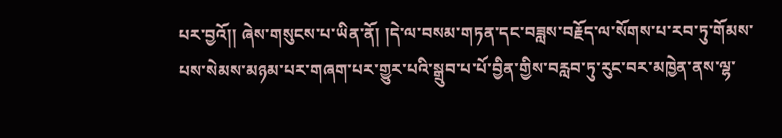པར་བྱའོ།། ཞེས་གསུངས་པ་ཡིན་ནོ། །དེ་ལ་བསམ་གཏན་དང་བཟླས་བརྗོད་ལ་སོགས་པ་རབ་ཏུ་གོམས་པས་སེམས་མཉམ་པར་གཞག་པར་གྱུར་པའི་སྒྲུབ་པ་པོ་བྱིན་གྱིས་བརླབ་ཏུ་རུང་བར་མཁྱེན་ནས་ལྷ་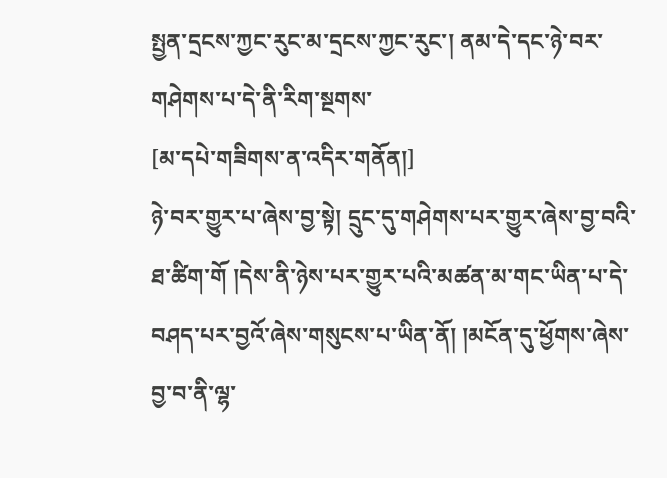སྤྱན་དྲངས་ཀྱང་རུང་མ་དྲངས་ཀྱང་རུང་། ནམ་དེ་དང་ཉེ་བར་གཤེགས་པ་དེ་ནི་རིག་སྔགས་
[མ་དཔེ་གཟིགས་ན་འདིར་གནོན།]
ཉེ་བར་གྱུར་པ་ཞེས་བྱ་སྟེ། དྲུང་དུ་གཤེགས་པར་གྱུར་ཞེས་བྱ་བའི་ཐ་ཚིག་གོ །དེས་ནི་ཉེས་པར་གྱུར་པའི་མཚན་མ་གང་ཡིན་པ་དེ་བཤད་པར་བྱའོ་ཞེས་གསུངས་པ་ཡིན་ནོ། །མངོན་དུ་ཕྱོགས་ཞེས་བྱ་བ་ནི་ལྷ་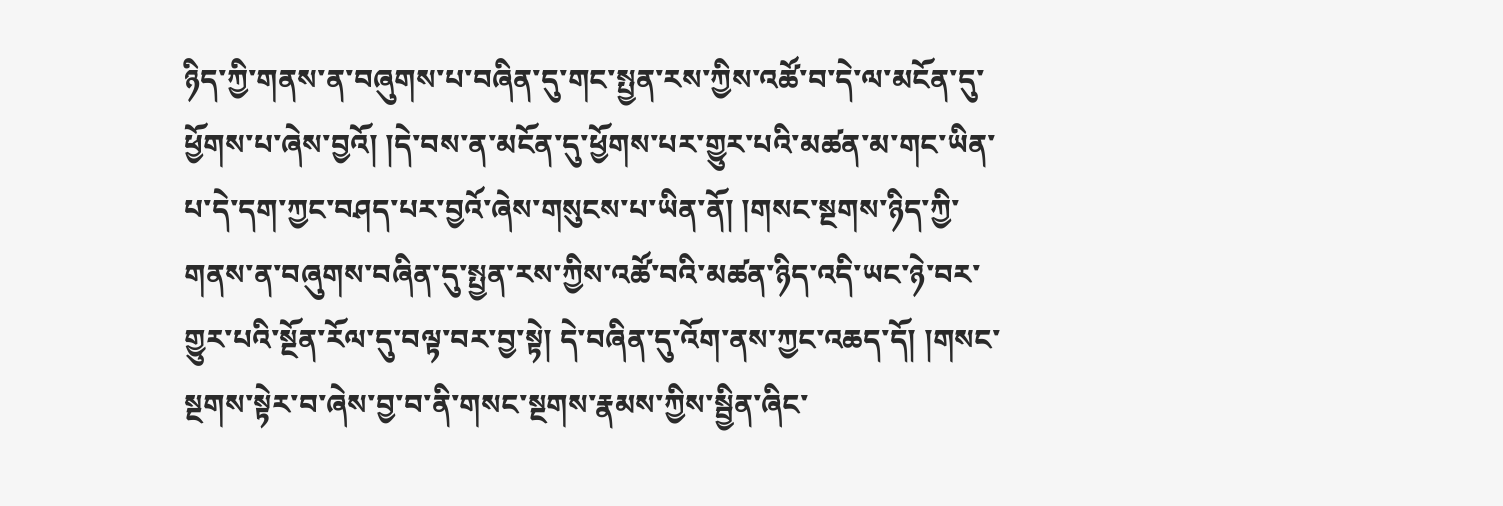ཉིད་ཀྱི་གནས་ན་བཞུགས་པ་བཞིན་དུ་གང་སྤྱན་རས་ཀྱིས་འཚོ་བ་དེ་ལ་མངོན་དུ་ཕྱོགས་པ་ཞེས་བྱའོ། །དེ་བས་ན་མངོན་དུ་ཕྱོགས་པར་གྱུར་པའི་མཚན་མ་གང་ཡིན་པ་དེ་དག་ཀྱང་བཤད་པར་བྱའོ་ཞེས་གསུངས་པ་ཡིན་ནོ། །གསང་སྔགས་ཉིད་ཀྱི་གནས་ན་བཞུགས་བཞིན་དུ་སྤྱན་རས་ཀྱིས་འཚོ་བའི་མཚན་ཉིད་འདི་ཡང་ཉེ་བར་གྱུར་པའི་སྔོན་རོལ་དུ་བལྟ་བར་བྱ་སྟེ། དེ་བཞིན་དུ་འོག་ནས་ཀྱང་འཆད་དོ། །གསང་སྔགས་སྟེར་བ་ཞེས་བྱ་བ་ནི་གསང་སྔགས་རྣམས་ཀྱིས་སྦྱིན་ཞིང་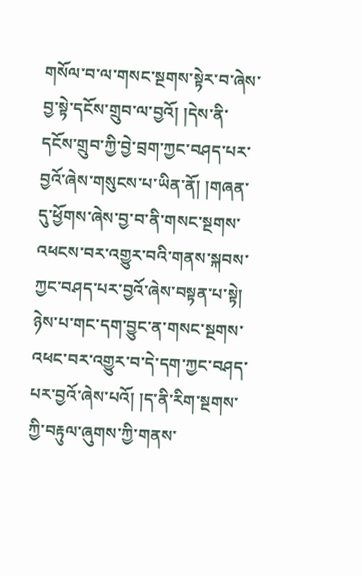གསོལ་བ་ལ་གསང་སྔགས་སྟེར་བ་ཞེས་བྱ་སྟེ་དངོས་གྲུབ་ལ་བྱའོ། །དེས་ནི་དངོས་གྲུབ་ཀྱི་བྱེ་བྲག་ཀྱང་བཤད་པར་བྱའོ་ཞེས་གསུངས་པ་ཡིན་ནོ། །གཞན་དུ་ཕྱོགས་ཞེས་བྱ་བ་ནི་གསང་སྔགས་འཕངས་བར་འགྱུར་བའི་གནས་སྐབས་ཀྱང་བཤད་པར་བྱའོ་ཞེས་བསྟན་པ་སྟེ། ཉེས་པ་གང་དག་བྱུང་ན་གསང་སྔགས་འཕང་བར་འགྱུར་བ་དེ་དག་ཀྱང་བཤད་པར་བྱའོ་ཞེས་པའོ། །ད་ནི་རིག་སྔགས་ཀྱི་བརྟུལ་ཞུགས་ཀྱི་གནས་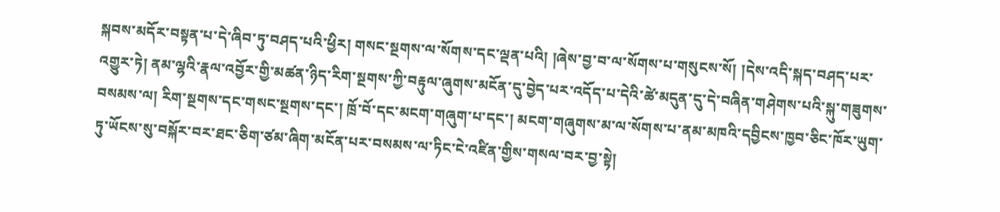སྐབས་མདོར་བསྟན་པ་དེ་ཞིབ་ཏུ་བཤད་པའི་ཕྱིར། གསང་སྔགས་ལ་སོགས་དང་ལྡན་པའི། །ཞེས་བྱ་བ་ལ་སོགས་པ་གསུངས་སོ། །དེས་འདི་སྐད་བཤད་པར་འགྱུར་ཏེ། ནམ་ལྷའི་རྣལ་འབྱོར་གྱི་མཚན་ཉིད་རིག་སྔགས་ཀྱི་བརྟུལ་ཞུགས་མངོན་དུ་བྱེད་པར་འདོད་པ་དེའི་ཚེ་མདུན་དུ་དེ་བཞིན་གཤེགས་པའི་སྐུ་གཟུགས་བསམས་ལ། རིག་སྔགས་དང་གསང་སྔགས་དང་། ཁྲོ་བོ་དང་མངག་གཞུག་པ་དང་། མངག་གཞུགས་མ་ལ་སོགས་པ་ནམ་མཁའི་དབྱིངས་ཁྱབ་ཅིང་ཁོར་ཡུག་ཏུ་ཡོངས་སུ་བསྐོར་བར་ཐང་ཅིག་ཙམ་ཞིག་མངོན་པར་བསམས་ལ་ཏིང་ངེ་འཛིན་གྱིས་གསལ་བར་བྱ་སྟེ།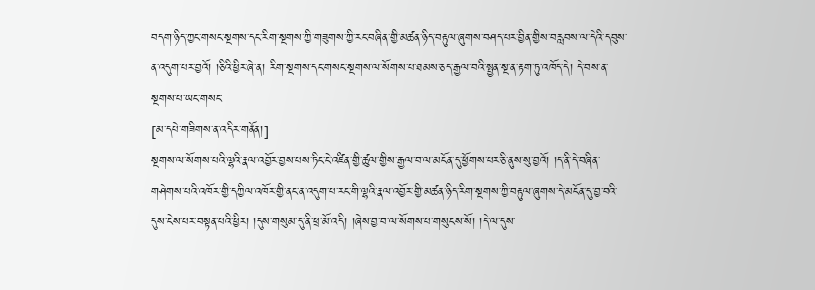བདག་ཉིད་ཀྱང་གསང་སྔགས་དང་རིག་སྔགས་ཀྱི་གཟུགས་ཀྱི་རང་བཞིན་གྱི་མཚན་ཉིད་བརྟུལ་ཞུགས་བཤད་པར་བྱིན་གྱིས་བརླབས་ལ་དེའི་དབུས་ན་འདུག་པར་བྱའོ། །ཅིའི་ཕྱིར་ཞེ་ན། རིག་སྔགས་དང་གསང་སྔགས་ལ་སོགས་པ་ཐམས་ཅད་རྒྱལ་བའི་སྤྱན་སྔ་ན་རྟག་ཏུ་འཁོད་དེ། དེ་བས་ན་སྔགས་པ་ཡང་གསང་
[མ་དཔེ་གཟིགས་ན་འདིར་གནོན།]
སྔགས་ལ་སོགས་པའི་ལྷའི་རྣལ་འབྱོར་བྱས་པས་ཏིང་ངེ་འཛིན་གྱི་ཚུལ་གྱིས་རྒྱལ་བ་ལ་མངོན་དུ་ཕྱོགས་པར་ཅི་ནུས་སུ་བྱའོ། །ད་ནི་དེ་བཞིན་གཤེགས་པའི་འཁོར་གྱི་དཀྱིལ་འཁོར་གྱི་ནང་ན་འདུག་པ་རང་གི་ལྷའི་རྣལ་འབྱོར་གྱི་མཚན་ཉིད་རིག་སྔགས་ཀྱི་བརྟུལ་ཞུགས་དེ་མངོན་དུ་བྱ་བའི་དུས་ངེས་པར་བསྟན་པའི་ཕྱིར། །དུས་གསུམ་དུ་ནི་ཕྲ་མོ་འདི། །ཞེས་བྱ་བ་ལ་སོགས་པ་གསུངས་སོ། །དེ་ལ་དུས་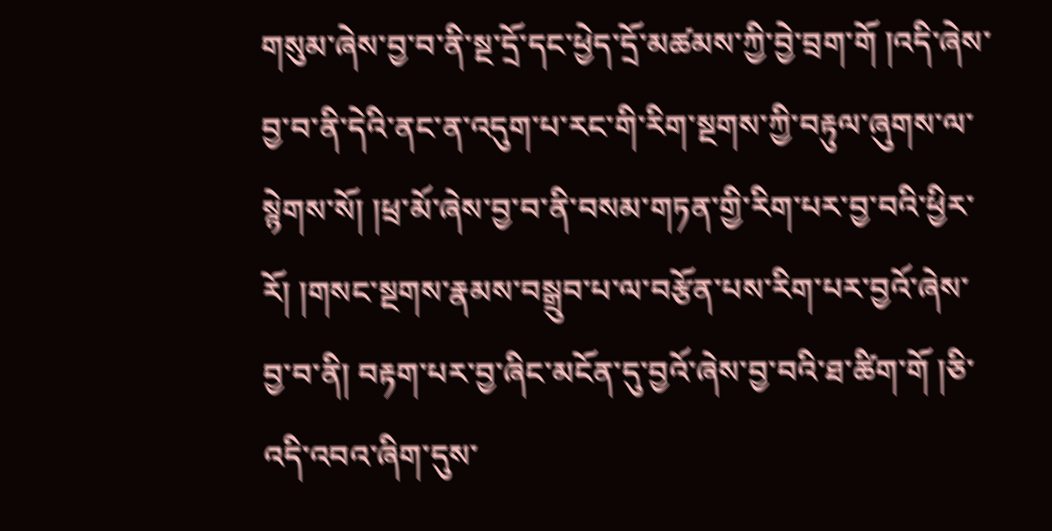གསུམ་ཞེས་བྱ་བ་ནི་སྔ་དྲོ་དང་ཕྱེད་དྲོ་མཚམས་ཀྱི་བྱེ་བྲག་གོ །འདི་ཞེས་བྱ་བ་ནི་དེའི་ནང་ན་འདུག་པ་རང་གི་རིག་སྔགས་ཀྱི་བརྟུལ་ཞུགས་ལ་སྙེགས་སོ། །ཕྲ་མོ་ཞེས་བྱ་བ་ནི་བསམ་གཏན་གྱི་རིག་པར་བྱ་བའི་ཕྱིར་རོ། །གསང་སྔགས་རྣམས་བསྒྲུབ་པ་ལ་བརྩོན་པས་རིག་པར་བྱའོ་ཞེས་བྱ་བ་ནི། བརྟག་པར་བྱ་ཞིང་མངོན་དུ་བྱའོ་ཞེས་བྱ་བའི་ཐ་ཚིག་གོ །ཅི་འདི་འབའ་ཞིག་དུས་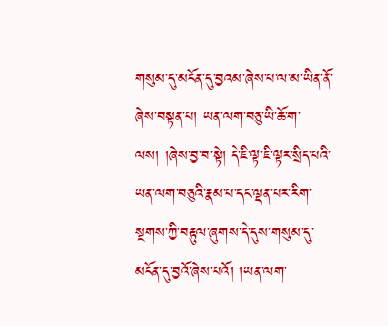གསུམ་དུ་མངོན་དུ་བྱའམ་ཞེས་པ་ལ་མ་ཡིན་ནོ་ཞེས་བསྟན་པ། ཡན་ལག་བཅུ་ཡི་ཆོ་ག་ལས། །ཞེས་བྱ་བ་སྟེ། དེ་ཇི་ལྟ་ཇི་ལྟར་སྲིད་པའི་ཡན་ལག་བཅུའི་རྣམ་པ་དང་ལྡན་པར་རིག་སྔགས་ཀྱི་བརྟུལ་ཞུགས་དེ་དུས་གསུམ་དུ་མངོན་དུ་བྱའོ་ཞེས་པའོ། །ཡན་ལག་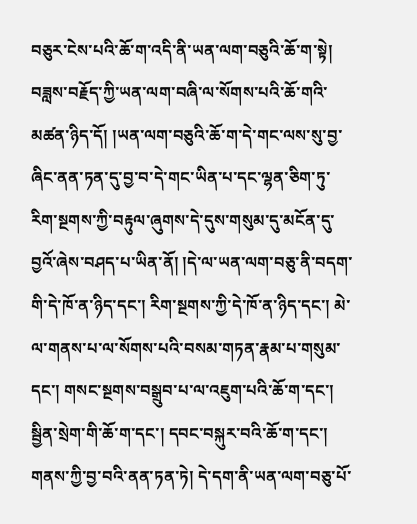བཅུར་ངེས་པའི་ཆོ་ག་འདི་ནི་ཡན་ལག་བཅུའི་ཆོ་ག་སྟེ། བཟླས་བརྗོད་ཀྱི་ཡན་ལག་བཞི་ལ་སོགས་པའི་ཆོ་གའི་མཚན་ཉིད་དོ། །ཡན་ལག་བཅུའི་ཆོ་ག་དེ་གང་ལས་སུ་བྱ་ཞིང་ནན་ཏན་དུ་བྱ་བ་དེ་གང་ཡིན་པ་དང་ལྷན་ཅིག་ཏུ་རིག་སྔགས་ཀྱི་བརྟུལ་ཞུགས་དེ་དུས་གསུམ་དུ་མངོན་དུ་བྱའོ་ཞེས་བཤད་པ་ཡིན་ནོ། །དེ་ལ་ཡན་ལག་བཅུ་ནི་བདག་གི་དེ་ཁོ་ན་ཉིད་དང་། རིག་སྔགས་ཀྱི་དེ་ཁོ་ན་ཉིད་དང་། མེ་ལ་གནས་པ་ལ་སོགས་པའི་བསམ་གཏན་རྣམ་པ་གསུམ་དང་། གསང་སྔགས་བསྒྲུབ་པ་ལ་འཇུག་པའི་ཆོ་ག་དང་། སྦྱིན་སྲེག་གི་ཆོ་ག་དང་། དབང་བསྐུར་བའི་ཆོ་ག་དང་། གནས་ཀྱི་བྱ་བའི་ནན་ཏན་ཏེ། དེ་དག་ནི་ཡན་ལག་བཅུ་པོ་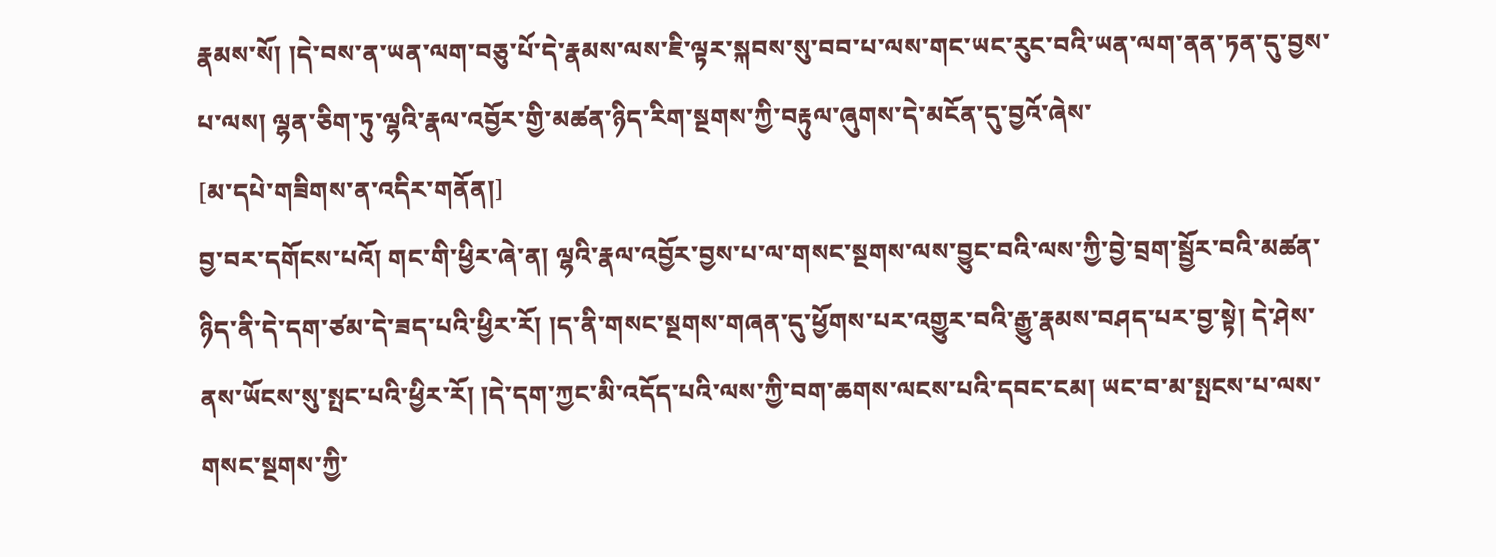རྣམས་སོ། །དེ་བས་ན་ཡན་ལག་བཅུ་པོ་དེ་རྣམས་ལས་ཇི་ལྟར་སྐབས་སུ་བབ་པ་ལས་གང་ཡང་རུང་བའི་ཡན་ལག་ནན་ཏན་དུ་བྱས་པ་ལས། ལྷན་ཅིག་ཏུ་ལྷའི་རྣལ་འབྱོར་གྱི་མཚན་ཉིད་རིག་སྔགས་ཀྱི་བརྟུལ་ཞུགས་དེ་མངོན་དུ་བྱའོ་ཞེས་
[མ་དཔེ་གཟིགས་ན་འདིར་གནོན།]
བྱ་བར་དགོངས་པའོ། གང་གི་ཕྱིར་ཞེ་ན། ལྷའི་རྣལ་འབྱོར་བྱས་པ་ལ་གསང་སྔགས་ལས་བྱུང་བའི་ལས་ཀྱི་བྱེ་བྲག་སྦྱོར་བའི་མཚན་ཉིད་ནི་དེ་དག་ཙམ་དེ་ཟད་པའི་ཕྱིར་རོ། །ད་ནི་གསང་སྔགས་གཞན་དུ་ཕྱོགས་པར་འགྱུར་བའི་རྒྱུ་རྣམས་བཤད་པར་བྱ་སྟེ། དེ་ཤེས་ནས་ཡོངས་སུ་སྤང་པའི་ཕྱིར་རོ། །དེ་དག་ཀྱང་མི་འདོད་པའི་ལས་ཀྱི་བག་ཆགས་ལངས་པའི་དབང་ངམ། ཡང་བ་མ་སྤངས་པ་ལས་གསང་སྔགས་ཀྱི་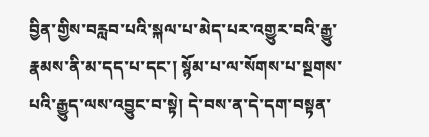བྱིན་གྱིས་བརླབ་པའི་སྐལ་པ་མེད་པར་འགྱུར་བའི་རྒྱུ་རྣམས་ནི་མ་དད་པ་དང་། སྙོམ་པ་ལ་སོགས་པ་སྔགས་པའི་རྒྱུད་ལས་འབྱུང་བ་སྟེ། དེ་བས་ན་དེ་དག་བསྟན་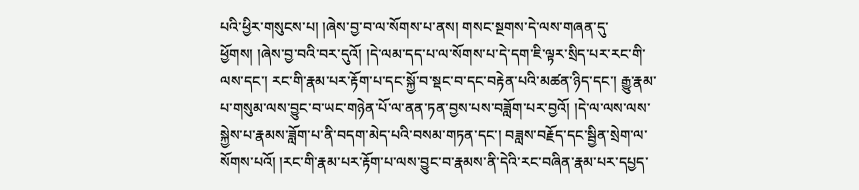པའི་ཕྱིར་གསུངས་པ། །ཞེས་བྱ་བ་ལ་སོགས་པ་ནས། གསང་སྔགས་དེ་ལས་གཞན་དུ་ཕྱོགས། །ཞེས་བྱ་བའི་བར་དུའོ། །དེ་ལམ་དད་པ་ལ་སོགས་པ་དེ་དག་ཇི་ལྟར་སྲིད་པར་རང་གི་ལས་དང་། རང་གི་རྣམ་པར་རྟོག་པ་དང་སྐྱོ་བ་སྡང་བ་དང་བརྟེན་པའི་མཚན་ཉིད་དང་། རྒྱུ་རྣམ་པ་གསུམ་ལས་བྱུང་བ་ཡང་གཉེན་པོ་ལ་ནན་ཏན་བྱས་པས་བཟློག་པར་བྱའོ། །དེ་ལ་ལས་ལས་སྐྱེས་པ་རྣམས་ཟློག་པ་ནི་བདག་མེད་པའི་བསམ་གཏན་དང་། བཟླས་བརྗོད་དང་སྦྱིན་སྲེག་ལ་སོགས་པའོ། །རང་གི་རྣམ་པར་རྟོག་པ་ལས་བྱུང་བ་རྣམས་ནི་དེའི་རང་བཞིན་རྣམ་པར་དཔྱད་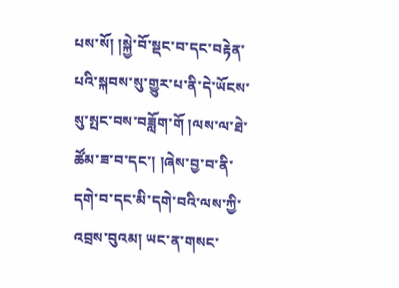པས་སོ། །སྐྱེ་བོ་སྡང་བ་དང་བརྟེན་པའི་སྐབས་སུ་གྱུར་པ་ནི་དེ་ཡོངས་སུ་སྤང་བས་བཟློག་གོ །ལས་ལ་ཐེ་ཚོམ་ཟ་བ་དང་། །ཞེས་བྱ་བ་ནི་དགེ་བ་དང་མི་དགེ་བའི་ལས་ཀྱི་འབྲས་བུའམ། ཡང་ན་གསང་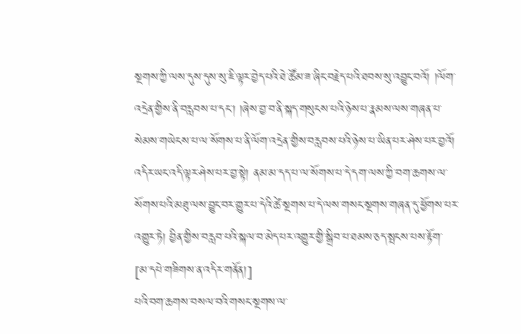སྔགས་ཀྱི་ལས་དུས་དུས་སུ་ཇི་ལྟར་བྱེད་པའི་ཐེ་ཚོམ་ཟ་ཞིང་བརྗེད་པའི་ཐབས་སུ་འབྱུང་བའོ། །ལོག་འདྲེན་གྱིས་ནི་བརླབས་པ་དང་། །ཞེས་བྱ་བ་ནི་སྐད་གསུངས་པའི་ཉེས་པ་རྣམས་ལས་གཞན་པ་སེམས་གཡེངས་པ་ལ་སོགས་པ་ནི་ལོག་འདྲེན་གྱིས་བརླབས་པའི་ཉེས་པ་ཡིན་པར་ཤེས་པར་བྱའོ། འདིར་ཡང་འདི་ལྟར་ཤེས་པར་བྱ་སྟེ། ནམ་མ་དད་པ་ལ་སོགས་པ་དེ་དག་ལས་ཀྱི་བག་ཆགས་ལ་སོགས་པའི་མཐུ་ལས་བྱུང་བར་གྱུར་པ་དེའི་ཚེ་སྔགས་པ་དེ་ལས་གསང་སྔགས་གཞན་དུ་ཕྱོགས་པར་འགྱུར་ཏེ། བྱིན་གྱིས་བརླབ་པའི་སྐལ་བ་མེད་པར་འགྱུར་གྱི་སྒྲིབ་པ་ཐམས་ཅད་སྤངས་པས་རྟོག་
[མ་དཔེ་གཟིགས་ན་འདིར་གནོན།]
པའི་བག་ཆགས་བསལ་བའི་གསང་སྔགས་ལ་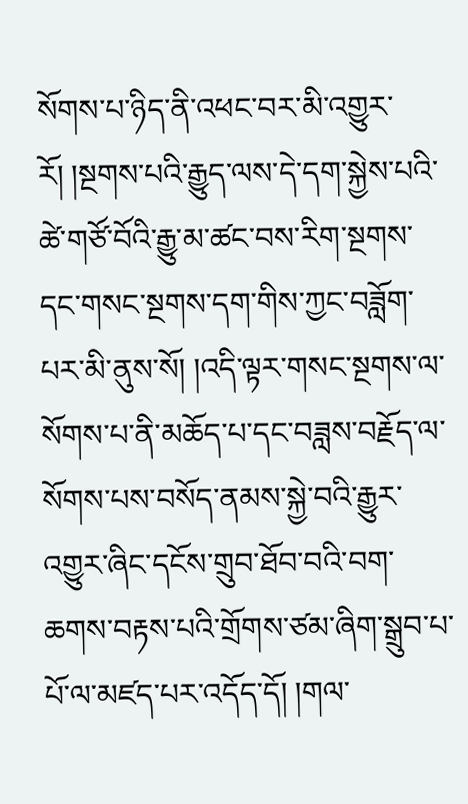སོགས་པ་ཉིད་ནི་འཕང་བར་མི་འགྱུར་རོ། །སྔགས་པའི་རྒྱུད་ལས་དེ་དག་སྐྱེས་པའི་ཚེ་གཙོ་བོའི་རྒྱུ་མ་ཚང་བས་རིག་སྔགས་དང་གསང་སྔགས་དག་གིས་ཀྱང་བཟློག་པར་མི་ནུས་སོ། །འདི་ལྟར་གསང་སྔགས་ལ་སོགས་པ་ནི་མཆོད་པ་དང་བཟླས་བརྗོད་ལ་སོགས་པས་བསོད་ནམས་སྐྱེ་བའི་རྒྱུར་འགྱུར་ཞིང་དངོས་གྲུབ་ཐོབ་བའི་བག་ཆགས་བརྟས་པའི་གྲོགས་ཙམ་ཞིག་སྒྲུབ་པ་པོ་ལ་མཛད་པར་འདོད་དོ། །གལ་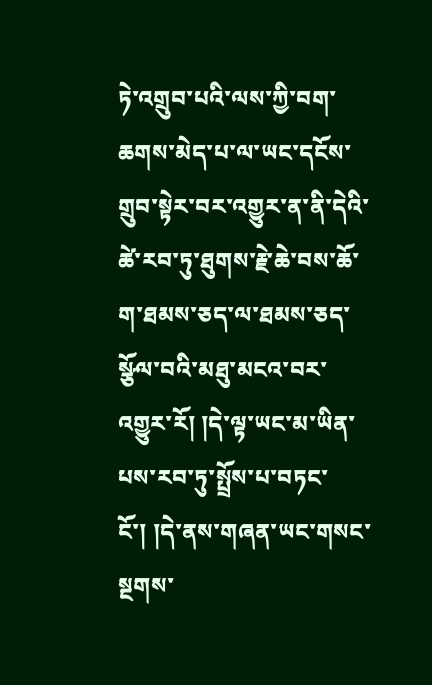ཏེ་འགྲུབ་པའི་ལས་ཀྱི་བག་ཆགས་མེད་པ་ལ་ཡང་དངོས་གྲུབ་སྟེར་བར་འགྱུར་ན་ནི་དེའི་ཚེ་རབ་ཏུ་ཐུགས་རྗེ་ཆེ་བས་ཆོ་ག་ཐམས་ཅད་ལ་ཐམས་ཅད་སྩོལ་བའི་མཐུ་མངའ་བར་འགྱུར་རོ། །དེ་ལྟ་ཡང་མ་ཡིན་པས་རབ་ཏུ་སྤྲོས་པ་བཏང་ངོ་། །དེ་ནས་གཞན་ཡང་གསང་སྔགས་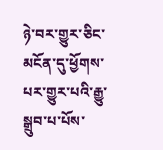ཉེ་བར་གྱུར་ཅིང་མངོན་དུ་ཕྱོགས་པར་གྱུར་པའི་རྒྱུ་སྒྲུབ་པ་པོས་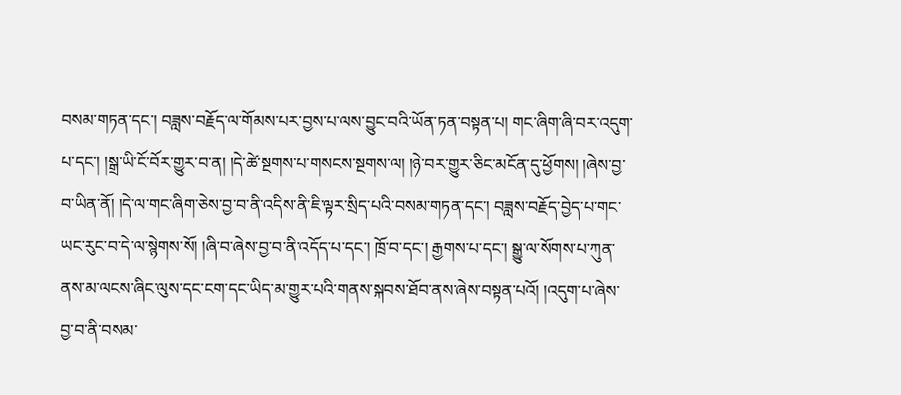བསམ་གཏན་དང་། བཟླས་བརྗོད་ལ་གོམས་པར་བྱས་པ་ལས་བྱུང་བའི་ཡོན་ཏན་བསྟན་པ། གང་ཞིག་ཞི་བར་འདུག་པ་དང་། །སྒྲ་ཡི་ངོ་བོར་གྱུར་བ་ན། །དེ་ཚེ་སྔགས་པ་གསངས་སྔགས་ལ། །ཉེ་བར་གྱུར་ཅིང་མངོན་དུ་ཕྱོགས། །ཞེས་བྱ་བ་ཡིན་ནོ། །དེ་ལ་གང་ཞིག་ཅེས་བྱ་བ་ནི་འདིས་ནི་ཇི་ལྟར་སྲིད་པའི་བསམ་གཏན་དང་། བཟླས་བརྗོད་བྱེད་པ་གང་ཡང་རུང་བ་དེ་ལ་སྙེགས་སོ། །ཞི་བ་ཞེས་བྱ་བ་ནི་འདོད་པ་དང་། ཁྲོ་བ་དང་། རྒྱགས་པ་དང་། སྒྱུ་ལ་སོགས་པ་ཀུན་ནས་མ་ལངས་ཞིང་ལུས་དང་ངག་དང་ཡིད་མ་གྱུར་པའི་གནས་སྐབས་ཐོབ་ནས་ཞེས་བསྟན་པའོ། །འདུག་པ་ཞེས་བྱ་བ་ནི་བསམ་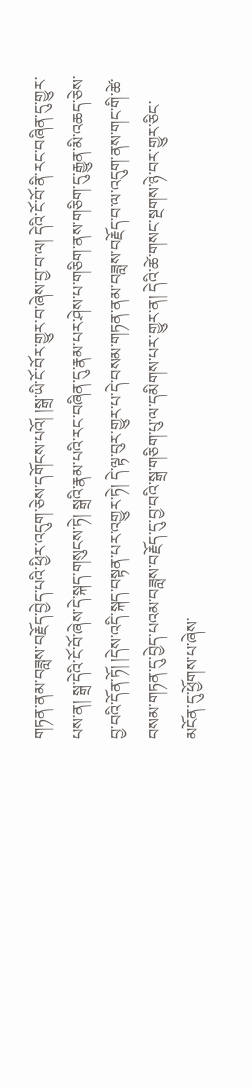གཏན་ནམ་བཟླས་བརྗོད་བྱེད་པའི་ཕྱིར་འདུག་ཅེས་དགོངས་པའོ། །སྒྲ་ཡི་ངོ་བོར་གྱུར་བ་ཞེས་བྱ་བ་ལ། དེའི་ངོ་བོ་ནི་རང་བཞིན་དུ་གྱུར་པས་ན། སྒྲ་དེའི་ངོ་བོ་ཞེས་དེ་སྐད་གསུངས་ཏེ། སྒྲའི་རྣམ་པའི་རང་བཞིན་དུ་རྣམ་པར་ཤེས་པ་གཅིག་ནས་གཅིག་དུ་རྒྱུན་མི་འཆད་ཅེས་བྱ་བའི་དོན་ཏོ། །དེས་འདི་སྐད་བསྟན་པར་འགྱུར་ཏེ། དེ་ལྟ་བུར་གྱུར་པ་དེ་བསམ་གཏན་ནམ་བཟླས་བརྗོད་བ་ལ་འདུག་ནས་གང་གི་ཚེ་བསམ་གཏན་དུ་བྱེད་པའམ་བཟླས་བརྗོད་དུ་བྱ་བའི་སྒྲ་གཅིག་པུ་ལ་དམིགས་པར་གྱུར་ན། དེའི་ཚེ་གསང་སྔགས་ཉེ་བར་གྱུར་ཅིང་མངོན་དུ་ཕྱོགས་པ་ཞེས་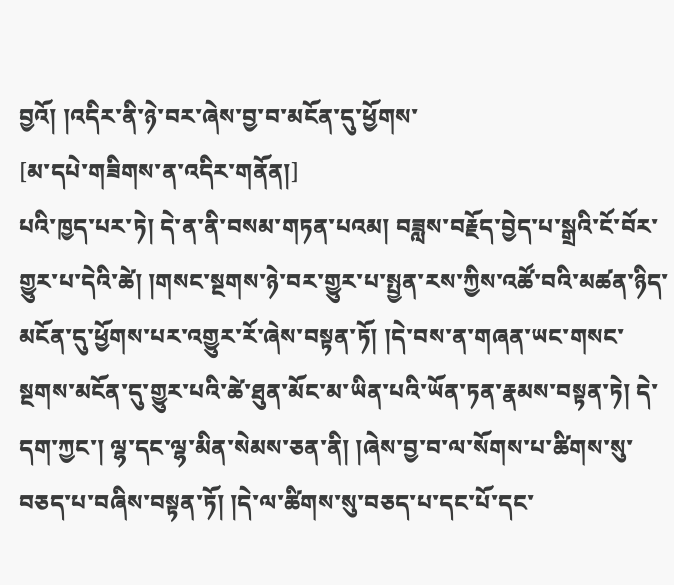བྱའོ། །འདིར་ནི་ཉེ་བར་ཞེས་བྱ་བ་མངོན་དུ་ཕྱོགས་
[མ་དཔེ་གཟིགས་ན་འདིར་གནོན།]
པའི་ཁྱད་པར་ཏེ། དེ་ན་ནི་བསམ་གཏན་པའམ། བཟླས་བརྗོད་བྱེད་པ་སྒྲའི་ངོ་བོར་གྱུར་པ་དེའི་ཚེ། །གསང་སྔགས་ཉེ་བར་གྱུར་པ་སྤྱན་རས་ཀྱིས་འཚོ་བའི་མཚན་ཉིད་མངོན་དུ་ཕྱོགས་པར་འགྱུར་རོ་ཞེས་བསྟན་ཏོ། །དེ་བས་ན་གཞན་ཡང་གསང་སྔགས་མངོན་དུ་གྱུར་པའི་ཚེ་ཐུན་མོང་མ་ཡིན་པའི་ཡོན་ཏན་རྣམས་བསྟན་ཏེ། དེ་དག་ཀྱང་། ལྷ་དང་ལྷ་མིན་སེམས་ཅན་ནི། །ཞེས་བྱ་བ་ལ་སོགས་པ་ཚིགས་སུ་བཅད་པ་བཞིས་བསྟན་ཏོ། །དེ་ལ་ཚིགས་སུ་བཅད་པ་དང་པོ་དང་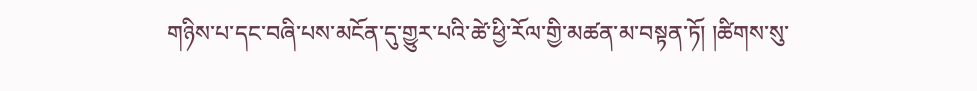གཉིས་པ་དང་བཞི་པས་མངོན་དུ་གྱུར་པའི་ཚེ་ཕྱི་རོལ་གྱི་མཚན་མ་བསྟན་ཏོ། །ཚིགས་སུ་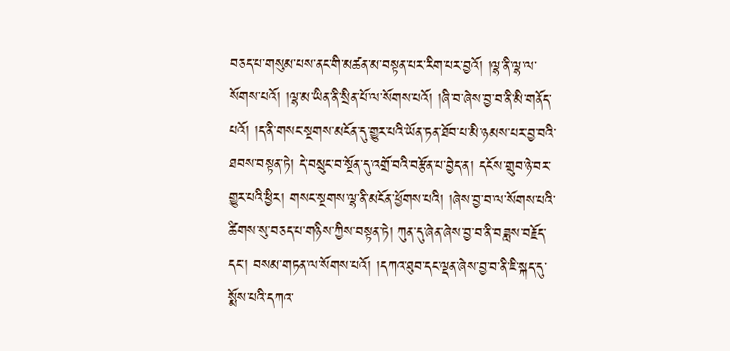བཅད་པ་གསུམ་པས་ནང་གི་མཚན་མ་བསྟན་པར་རིག་པར་བྱའོ། །ལྷ་ནི་ལྷ་ལ་སོགས་པའོ། །ལྷ་མ་ཡིན་ནི་སྲིན་པོ་ལ་སོགས་པའོ། །ཞི་བ་ཞེས་བྱ་བ་ནི་མི་གནོད་པའོ། །ད་ནི་གསང་སྔགས་མངོན་དུ་གྱུར་པའི་ཡོན་ཏན་ཐོབ་པ་མི་ཉམས་པར་བྱ་བའི་ཐབས་བསྟན་ཏེ། དེ་བསྲུང་བ་སྔོན་དུ་འགྲོ་བའི་བརྩོན་པ་བྱེད་ན། དངོས་གྲུབ་ཉེ་བར་གྱུར་པའི་ཕྱིར། གསང་སྔགས་ལྷ་ནི་མངོན་ཕྱོགས་པའི། །ཞེས་བྱ་བ་ལ་སོགས་པའི་ཚིགས་སུ་བཅད་པ་གཉིས་ཀྱིས་བསྟན་ཏེ། ཀུན་དུ་ཞེན་ཞེས་བྱ་བ་ནི་བཟླས་བརྗོད་དང་། བསམ་གཏན་ལ་སོགས་པའོ། །དཀའ་ཐུབ་དང་ལྡན་ཞེས་བྱ་བ་ནི་ཇི་སྐད་དུ་སྨོས་པའི་དཀའ་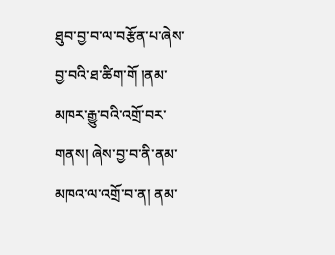ཐུབ་བྱ་བ་ལ་བརྩོན་པ་ཞེས་བྱ་བའི་ཐ་ཚིག་གོ །ནམ་མཁར་རྒྱུ་བའི་འགྲོ་བར་གནས། ཞེས་བྱ་བ་ནི་ནམ་མཁའ་ལ་འགྲོ་བ་ན། ནམ་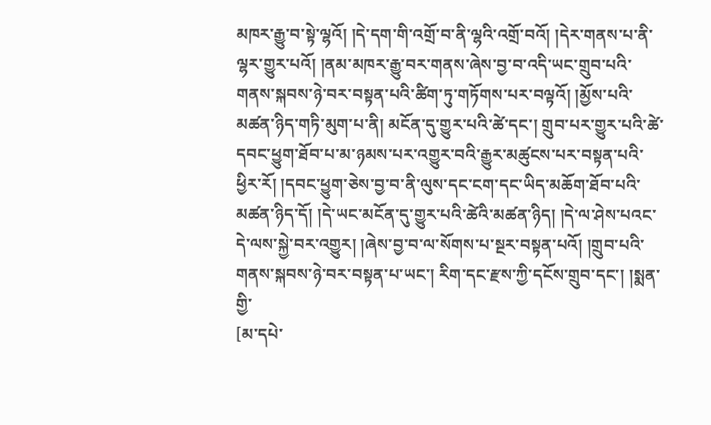མཁར་རྒྱུ་བ་སྟེ་ལྷའོ། །དེ་དག་གི་འགྲོ་བ་ནི་ལྷའི་འགྲོ་བའོ། །དེར་གནས་པ་ནི་ལྷར་གྱུར་པའོ། །ནམ་མཁར་རྒྱུ་བར་གནས་ཞེས་བྱ་བ་འདི་ཡང་གྲུབ་པའི་གནས་སྐབས་ཉེ་བར་བསྟན་པའི་ཚིག་ཏུ་གཏོགས་པར་བལྟའོ། །མྱོས་པའི་མཚན་ཉིད་གཏི་མུག་པ་ནི། མངོན་དུ་གྱུར་པའི་ཚེ་དང་། གྲུབ་པར་གྱུར་པའི་ཚེ་དབང་ཕྱུག་ཐོབ་པ་མ་ཉམས་པར་འགྱུར་བའི་རྒྱུར་མཚུངས་པར་བསྟན་པའི་ཕྱིར་རོ། །དབང་ཕྱུག་ཅེས་བྱ་བ་ནི་ལུས་དང་ངག་དང་ཡིད་མཆོག་ཐོབ་པའི་མཚན་ཉིད་དོ། །དེ་ཡང་མངོན་དུ་གྱུར་པའི་ཚེའི་མཚན་ཉིད། །དེ་ལ་ཤེས་པའང་དེ་ལས་སྐྱེ་བར་འགྱུར། །ཞེས་བྱ་བ་ལ་སོགས་པ་སྔར་བསྟན་པའོ། །གྲུབ་པའི་གནས་སྐབས་ཉེ་བར་བསྟན་པ་ཡང་། རིག་དང་རྫས་ཀྱི་དངོས་གྲུབ་དང་། །སྨན་གྱི་
[མ་དཔེ་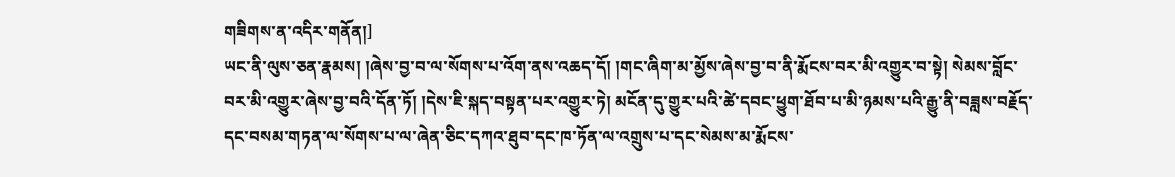གཟིགས་ན་འདིར་གནོན།]
ཡང་ནི་ལུས་ཅན་རྣམས། །ཞེས་བྱ་བ་ལ་སོགས་པ་འོག་ནས་འཆད་དོ། །གང་ཞིག་མ་མྱོས་ཞེས་བྱ་བ་ནི་རྨོངས་བར་མི་འགྱུར་བ་སྟེ། སེམས་བློང་བར་མི་འགྱུར་ཞེས་བྱ་བའི་དོན་ཏོ། །དེས་ཇི་སྐད་བསྟན་པར་འགྱུར་ཏེ། མངོན་དུ་གྱུར་པའི་ཚེ་དབང་ཕྱུག་ཐོབ་པ་མི་ཉམས་པའི་རྒྱུ་ནི་བཟླས་བརྗོད་དང་བསམ་གཏན་ལ་སོགས་པ་ལ་ཞེན་ཅིང་དཀའ་ཐུབ་དང་ཁ་ཏོན་ལ་འགྲུས་པ་དང་སེམས་མ་རྨོངས་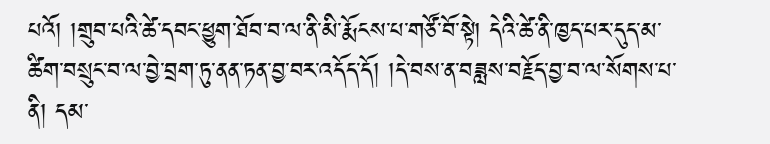པའོ། །གྲུབ་པའི་ཚེ་དབང་ཕྱུག་ཐོབ་བ་ལ་ནི་མི་རྨོངས་པ་གཙོ་བོ་སྟེ། དེའི་ཚེ་ནི་ཁྱད་པར་དུད་མ་ཚིག་བསྲུང་བ་ལ་བྱེ་བྲག་ཏུ་ནན་ཏན་བྱ་བར་འདོད་དོ། །དེ་བས་ན་བཟླས་བརྗོད་བྱ་བ་ལ་སོགས་པ་ནི། དམ་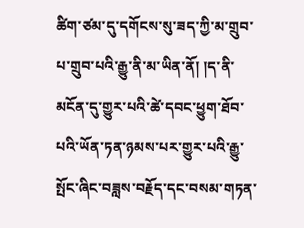ཚིག་ཙམ་དུ་དགོངས་སུ་ཟད་ཀྱི་མ་གྲུབ་པ་གྲུབ་པའི་རྒྱུ་ནི་མ་ཡིན་ནོ། །ད་ནི་མངོན་དུ་གྱུར་པའི་ཚེ་དབང་ཕྱུག་ཐོབ་པའི་ཡོན་ཏན་ཉམས་པར་གྱུར་པའི་རྒྱུ་སྤོང་ཞིང་བཟླས་བརྗོད་དང་བསམ་གཏན་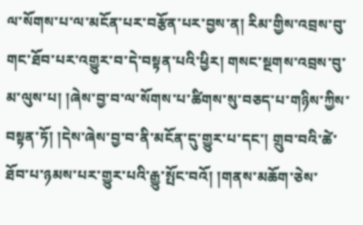ལ་སོགས་པ་ལ་མངོན་པར་བརྩོན་པར་བྱས་ན། རིམ་གྱིས་འབྲས་བུ་གང་ཐོབ་པར་འགྱུར་བ་དེ་བསྟན་པའི་ཕྱིར། གསང་སྔགས་འབྲས་བུ་མ་ལུས་པ། །ཞེས་བྱ་བ་ལ་སོགས་པ་ཚིགས་སུ་བཅད་པ་གཉིས་ཀྱིས་བསྟན་ཏོ། །དེས་ཞེས་བྱ་བ་ནི་མངོན་དུ་གྱུར་པ་དང་། གྲུབ་བའི་ཚེ་ཐོབ་པ་ཉམས་པར་གྱུར་པའི་རྒྱུ་སྤོང་བའོ། །གནས་མཆོག་ཅེས་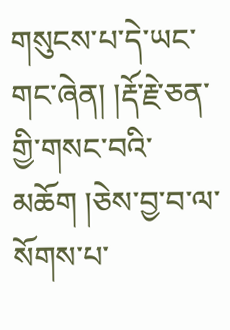གསུངས་པ་དེ་ཡང་གང་ཞེན། །རྡོ་རྗེ་ཅན་གྱི་གསང་བའི་མཆོག །ཅེས་བྱ་བ་ལ་སོགས་པ་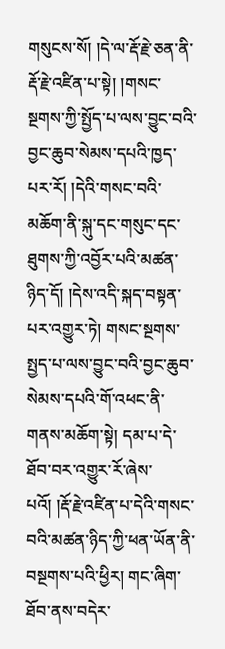གསུངས་སོ། །དེ་ལ་རྡོ་རྗེ་ཅན་ནི་རྡོ་རྗེ་འཛིན་པ་སྟེ། །གསང་སྔགས་ཀྱི་སྤྱོད་པ་ལས་བྱུང་བའི་བྱང་ཆུབ་སེམས་དཔའི་ཁྱད་པར་རོ། །དེའི་གསང་བའི་མཆོག་ནི་སྐུ་དང་གསུང་དང་ཐུགས་ཀྱི་འབྱོར་པའི་མཚན་ཉིད་དོ། །དེས་འདི་སྐད་བསྟན་པར་འགྱུར་ཏེ། གསང་སྔགས་སྤྱད་པ་ལས་བྱུང་བའི་བྱང་ཆུབ་སེམས་དཔའི་གོ་འཕང་ནི་གནས་མཆོག་སྟེ། དམ་པ་དེ་ཐོབ་བར་འགྱུར་རོ་ཞེས་པའོ། །རྡོ་རྗེ་འཛིན་པ་དེའི་གསང་བའི་མཚན་ཉིད་ཀྱི་ཕན་ཡོན་ནི་བསྔགས་པའི་ཕྱིར། གང་ཞིག་ཐོབ་ནས་བདེར་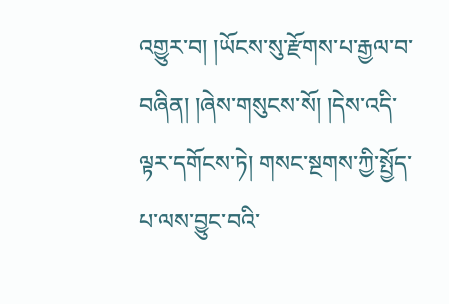འགྱུར་བ། །ཡོངས་སུ་རྫོགས་པ་རྒྱལ་བ་བཞིན། །ཞེས་གསུངས་སོ། །དེས་འདི་ལྟར་དགོངས་ཏེ། གསང་སྔགས་ཀྱི་སྤྱོད་པ་ལས་བྱུང་བའི་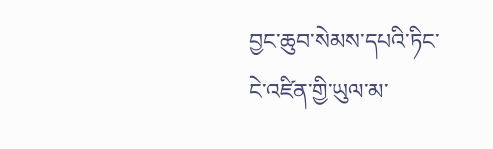བྱང་ཆུབ་སེམས་དཔའི་ཏིང་ངེ་འཛིན་གྱི་ཡུལ་མ་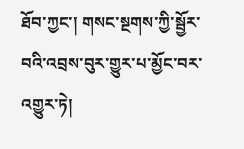ཐོབ་ཀྱང་། གསང་སྔགས་ཀྱི་སྦྱོར་བའི་འབྲས་བུར་གྱུར་པ་མྱོང་བར་འགྱུར་ཏེ།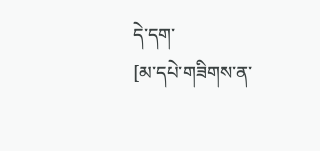དེ་དག་
[མ་དཔེ་གཟིགས་ན་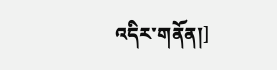འདིར་གནོན།]